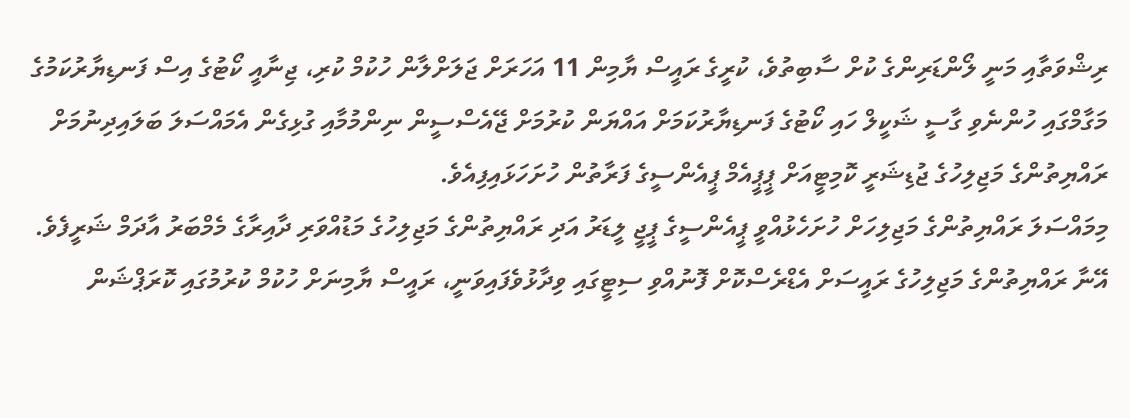ރިޝްވަތާއި މަނީ ލޯންޑަރިންގެ ކުށް ސާބިތުވެ، ކުރީގެ ރައީސް ޔާމިން 11 އަހަރަށް ޖަލަށްލާން ހުކުމް ކުރި، ޖިނާއީ ކޯޓުގެ އިސް ފަނޑިޔާރުކަމުގެ މަގާމްގައި ހުންނެވި ގާސީ ޝަކީލް ހައި ކޯޓުގެ ފަނޑިޔާރުކަމަށް އައްޔަން ކުރުމަށް ޖޭއެސްސީން ނިންމުމާއި ގުޅިގެން އެމައްސަލަ ބަލައިދިނުމަށް ރައްޔިތުންގެ މަޖިލިހުގެ ޖުޑިޝަރީ ކޮމިޓީއަށް ޕީޕީއެމް ޕީއެންސީގެ ފަރާތުން ހުށަހަޅައިފިއެވެ.
މިމައްސަލަ ރައްޔިތުންގެ މަޖިލިހަށް ހުށަހެޅުއްވީ ޕީއެންސީގެ ޕީޖީ ލީޑަރު އަދި ރައްޔިތުންގެ މަޖިލިހުގެ މަޑުއްވަރި ދާއިރާގެ މެމްބަރު އާދަމް ޝަރީފެވެ. އޭނާ ރައްޔިތުންގެ މަޖިލިހުގެ ރައީސަށް އެޑްރެސްކޮށް ފޮނުއްވި ސިޓީގައި ވިދާޅުވެފައިވަނީ، ރައީސް ޔާމިނަށް ހުކުމް ކުރުމުގައި ކޮރަޕްޝަން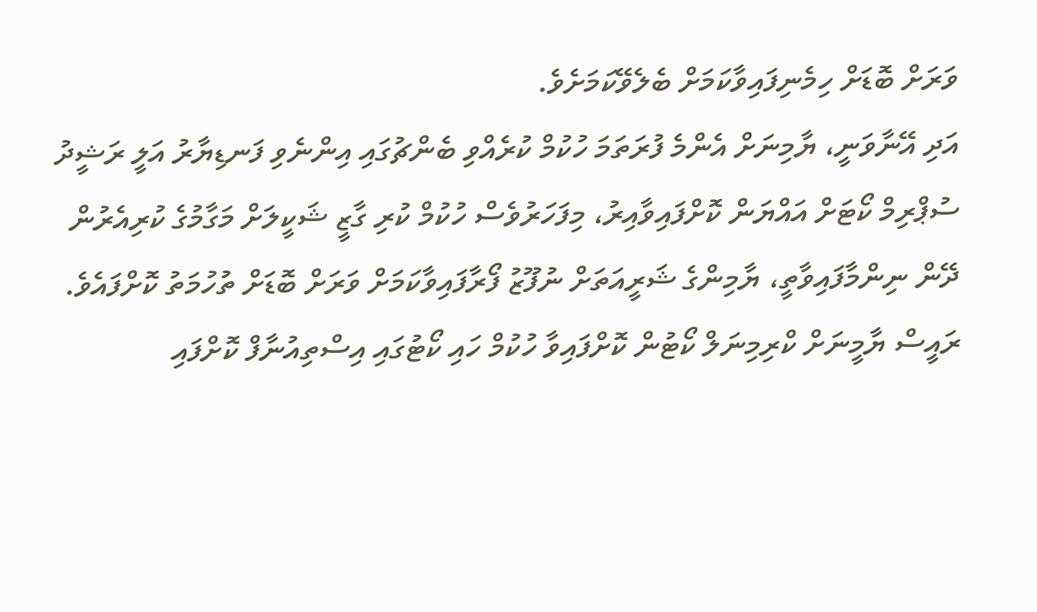ވަރަށް ބޮޑަށް ހިމެނިފައިވާކަމަށް ބެލެވޭކަމަށެވެ.
އަދި އޭނާވަނީ، ޔާމިނަށް އެންމެ ފުރަތަމަ ހުކުމް ކުރެއްވި ބެންޗުގައި އިންނެވި ފަނޑިޔާރު އަލީ ރަޝީދު ސުޕްރިމް ކޯޓަށް އައްޔަން ކޮށްފައިވާއިރު، މިފަހަރުވެސް ހުކުމް ކުރި ގާޒީ ޝަކީލަށް މަގާމުގެ ކުރިއެރުން ދޭން ނިންމާފައިވާތީ، ޔާމިންގެ ޝަރީއަތަށް ނުފޫޒު ފޯރާފައިވާކަމަށް ވަރަށް ބޮޑަށް ތުހުމަތު ކޮށްފައެވެ.
ރައީސް ޔާމީނަށް ކްރިމިނަލް ކޯޓުން ކޮށްފައިވާ ހުކުމް ހައި ކޯޓުގައި އިސްތިއުނާފް ކޮށްފައި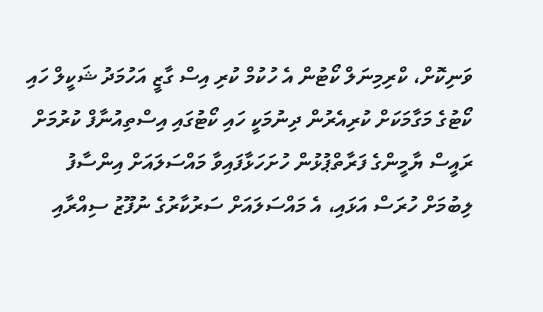ވަނިކޮށް، ކްރިމިނަލް ކޯޓުން އެ ހުކުމް ކުރި އިސް ގާޒީ އަހުމަދު ޝަކީލް ހައި ކޯޓުގެ މަގާމަކަށް ކުރިއެރުން ދިނުމަކީ ހައި ކޯޓުގައި އިސްތިއުނާފް ކުރުމަށް ރައީސް ޔާމީންގެ ފަރާތްޕުޅުން ހުށަހަޅާފައިވާ މައްސަލައަށް އިންސާފު ލިބުމަށް ހުރަސް އަޅައި، އެ މައްސަލައަށް ސަރުކާރުގެ ނުފޫޒު ސިއްރާއި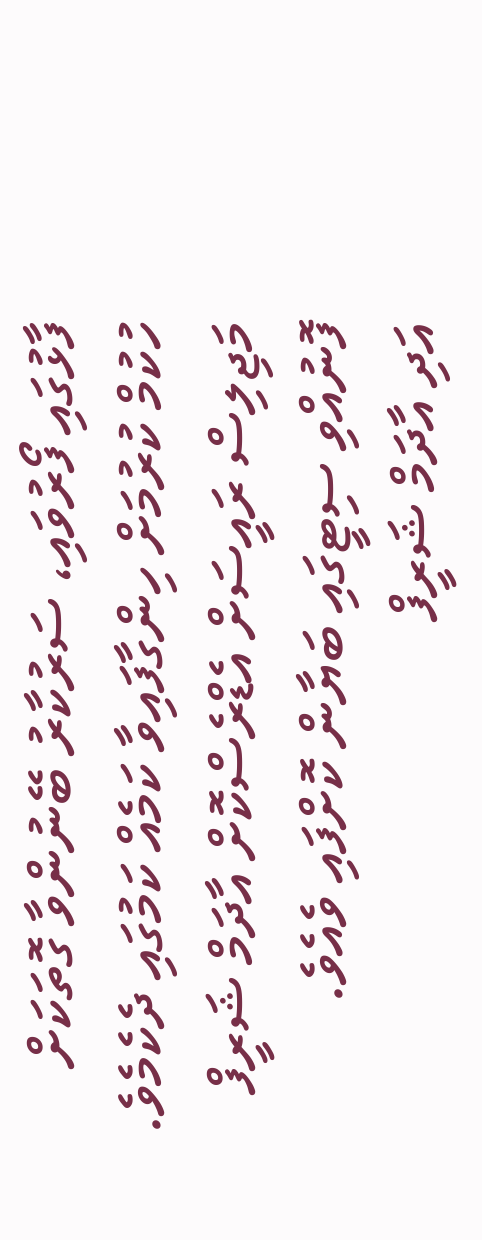ފާޅުގައި ފޯރުވައި، ސަރުކާރު ބޭނުންވާ ގޮތަކަށް ހުކުމް ކުރުމަށް ހިންގާފައިވާ ކަމެއް ކަމުގައި ދެކެމެވެ.
މަޖިލިސް ރައީސަށް އެޑްރެސްކޮށް އާދަމް ޝަރީފް ފޮނުއްވި ސިޓީގައި ބަޔާން ކޮށްފައި ވެއެވެ.
އަދި އާދަމް ޝަރީފް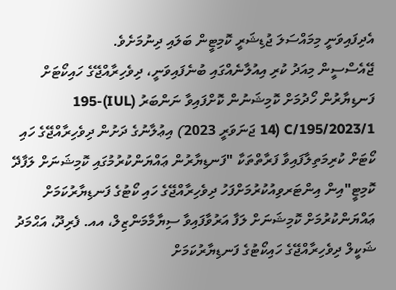އެދިފައިވަނީ މިމައްސަލަ ޖުޑިޝަރީ ކޮމިޓީން ބަލައި ދިނުމަށެވެ.
ޖޭއެސްސީން މިއަދު ކުރި އިއުލާނެއްގައި ބުނެފައިވަނީ، ދިވެހިރާއްޖޭގެ ހައިކޯޓަށް ފަނޑިޔާރުން ހޯދުމަށް ކޮމިޝަނުން ކޮށްފައިވާ ނަންބަރު (IUL)195-C/195/2023/1 (14 ޖަނަވަރީ 2023) އިޢުލާނުގެ ދަށުން ދިވެހިރާއްޖޭގެ ހައި ކޯޓަށް ކުރިމަތިލާފައިވާ ފަރާތްތަކާ "ފަނޑިޔާރުން ޢައްޔަންކުރުމުގައި ކޮމިޝަނަށް ލަފާދޭ ކޮމިޓީ"އިން އިންޓަރވިއުކުރުމަށްފަހު ދިވެހިރާއްޖޭގެ ހައި ކޯޓުގެ ފަނޑިޔާރުކަމަށް ޢައްޔަންކުރުމަށް ކޮމިޝަނަށް ލަފާ އަރުވާފައިވާ ސިޔާމާމަންޒިލް، އއ. ފެރިދޫ، އަޙްމަދު ޝަކީލް ދިވެހިރާއްޖޭގެ ހައިކޯޓުގެ ފަނޑިޔާރުކަމަށް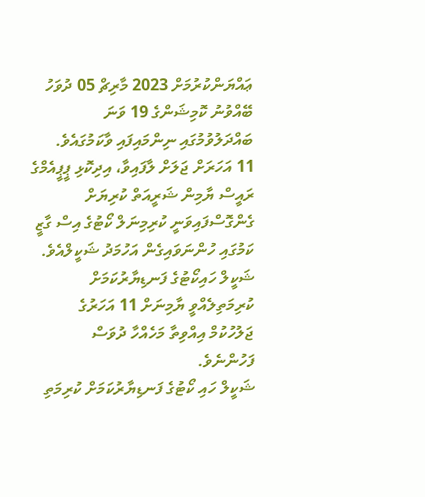ޢައްޔަންކުރުމަށް 2023 މާރިޗް 05 ދުވަހު ބޭއްވުނު ކޮމިޝަންގެ 19 ވަނަ ބައްދަލުވުމުގައި ނިންމައިފައި ވާކަމުގައެވެ.
11 އަހަރަށް ޖަލަށް ލާފައިވާ، އިދިކޮޅި ޕީޕީއެމްގެ ރައީސް ޔާމިން ޝަރީއަތް ކުރިޔަށް ގެންގޮސްފައިވަނީ ކުރިމިނަލް ކޯޓުގެ އިސް ގާޒީ ކަމުގައި ހުންނަވައިގެން އަހުމަދު ޝަކީލްއެވެ. ޝަކީލް ހައިކޯޓުގެ ފަނޑިޔާރުކަމަށް ކުރިމަތިލެއްވީ ޔާމިނަށް 11 އަހަރުގެ ޖަލުހުކުމް އިއްވިތާ މަހެއްހާ ދުވަސް ފަހުންނެވެ.
ޝަކީލް ހައި ކޯޓުގެ ފަނޑިޔާރުކަމަށް ކުރިމަތި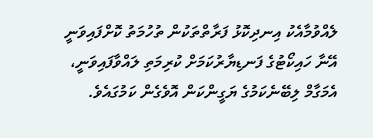ލެއްވުމާއެކު އިނދިކޮޅު ފަރާތްތަކުން ތުހުމަތު ކޮށްފައިވަނީ އޭނާ ހައިކޯޓުގެ ފަނޑިޔާރުކަމަށް ކުރިމަތި ލައްވާފައިވަނީ، އެމަގާމް ލިބޭނެކަމުގެ ޔަގީންކަން އޮވެގެން ކަމުގައެވެ.